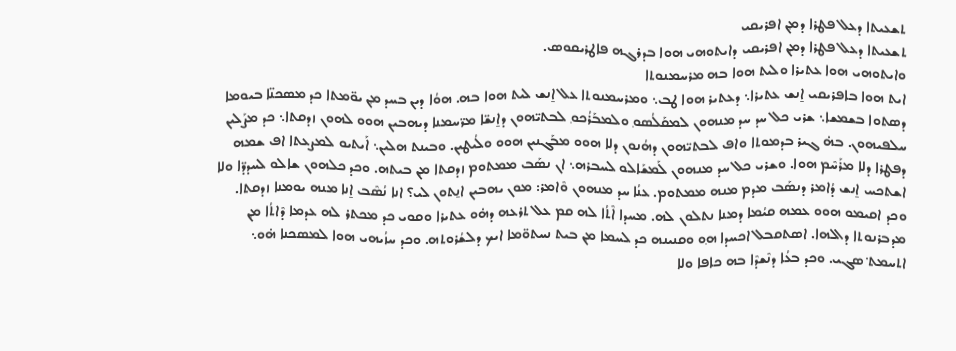ܬܫܥܝܬܐ ܕܥܠ ܦܛܪܐ ܕܡ݂ܢ ܐܦܪܝܩܝ
ܬܫܥܝܬܐ ܕܥܠ ܦܛܪܐ ܕܡ݂ܢ ܐܦܪܝܩܝ ܕܐܝܬܘܗܝ ܗܘܐ ܒܕܪܓܗ ܦܐܛܪܝܩܘܣ.
ܘܐܝܬܘܗܝ ܗܘܐ ܥܬܝܪܐ ܘܠܝܬ ܗܘܐ ܒܗ ܡܪܚܡܢܘܬܐ
ܐܝܬ ܗܘܐ ܒܐܦܪܝܩܝ ܐ̱ܢܫ ܥܬܝܪܐ܆ ܕܥܬܝܪ ܗܘܐ ܛܒ܆ ܘܡܪܚܡܢܘܬܐ ܥܠ ܐ̱ܢܫ ܠܝܬ ܗܘܐ ܒܗ. ܗܘܳܐ ܕܝܢ ܒܚܕ ܡ݂ܢ ܝܘ̈ܡܬܐ ܟܕ ܡܣܟܢ̈ܐ ܒܝܘܡܐ ܕܣܬܘܐ ܒܫܡܫܐ܆ ܫܪܝ ܟܠ ܚܕ ܚܕ ܡܢܗܘܢ ܠܡܩܰܠܳܣܘ݂ ܘܠܡܒܰܪܳܟܘ݂ ܠܒܬܝ̈ܗܘܢ ܕܐ̱ܢܫ̈ܐ ܡܪ̈ܚܡܢܐ ܕܝܗܒܝܢ ܗܘܘ ܠܗܘܢ ܙܕܩܬܐ܆ ܟܕ ܡܨܰܠܝܢ ܚܠܦܝܗܘܢ. ܒܗ̇ ܓܝܪ ܒܕܡܘܬܐ ܘܐܦ ܠܒܬܝ̈ܗܘܢ ܕܗܳܢܘܢ ܕܠܐ ܗܘܘ ܡܒܰܓܢܝܢ ܗܘܘ ܘܠܳܝܛܝܢ. ܘܒܝܢܬ ܗܠܝܢ܆ ܐܰܝܬܝܘ ܠܡܨܥܬܐ ܐܦ ܫܡܗ ܕܦܛܪܐ ܕܠܐ ܡܪܰܚܶܡ ܗܘܐ. ܘܫܪܝ ܟܠ ܚܕ ܡܢܗܘܢ ܠܰܡܫܰܐܠܘ ܠܚܒܪܗ܆ ܐܢ ܢܣܰܒ ܡܡܬܘܡ ܙܕܩܬܐ ܡ݂ܢ ܒܝܬܗ. ܘܟܕ ܟܠܗܘܢ ܫܐܠܘ ܠܚܕܕ̈ܐ ܘܠܐ ܐܫܬܟܚ ܐ̱ܢܫ ܕܳܐܡܪ ܕܢܣܰܒ ܡܕܡ ܡܢܗ ܡܡܬܘܡ. ܥܢܳܐ ܚܕ ܡܢܗܘܢ ܘܶܐܡܪ: ܡܘܢ ܝܗܒܝܢ ܐܢ̱ܬܘܢ ܠܝ؟ ܐܢܐ ܢܳܣܶܒ ܐ̱ܢܐ ܡܢܗ ܝܘܡܢܐ ܙܕܩܬܐ. ܘܟܕ ܐܩܝܡܘ ܗܘܘ ܥܡܗ ܩܝܳܡܐ ܕܡܢܐ ܢܬܠܘܢ ܠܗ. ܡܚܕܐ ܐܶܬܳܐ ܠܗ ܩܡ ܥܠ ܬܪܥܗ ܕܗ̇ܘ ܥܬܝܪܐ ܘܩܘܝ ܟܕ ܡܟܬܪ ܠܗ ܥܕܡܐ ܕܶܐܬܳܐ ܡ݂ܢ ܡܕܒܪܢܘܬܐ ܕܐܠܗܐ. ܐܣܬܩܒܠ ܐܟܚܕܐ ܗ݂ܘ ܘܩܢܝܢܗ ܟܕ ܠܚܡܐ ܡ݂ܢ ܒܝܬ ܢܚܬܘ̈ܡܐ ܐܝܟ ܕܠܫܳܪܘܬܗ. ܘܟܕ ܚܙܳܝܗܝ ܗܘܐ ܠܡܣܟܢܐ ܗ̇ܘ܆ ܐܬܚܡܬ݀ ܣܓܝ. ܘܟܕ ܒܥܳܐ ܕܢܶܫܕܶܐ ܒܗ ܟܐܦܐ ܘܠܐ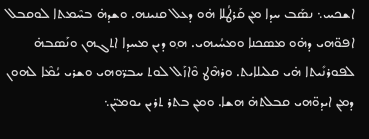ܐܫܟܚ܆ ܢܣܰܒ ܚܕܐ ܡ݂ܢ ܩܰܪܛܳܠܐ ܗ̇ܘ ܕܥܠ ܩܢܝܢܗ. ܘܫܕܗ̇ ܒܚܶܡܬܐ ܠܘܩܒܠ ܐܦܘ̈ܗܝ ܕܗ̇ܘ ܡܣܟܢܐ ܘܡܚܳܝܗܝ. ܗ݂ܘ ܕܝܢ ܡܚܕܐ ܐܬܓܗܢ ܘܢܰܣܒܗ̇ ܠܦܘܪܢܺܝܬܐ ܗ̇ܝ ܩܠܝܠܐܝܬ. ܘܪܗܶܛ ܘܶܐܙܰܠ ܠܘܬ ܚܒܪ̈ܘܗܝ ܘܫܪܝ ܝܳܡܶܐ ܠܗܘܢ ܕܡ݂ܢ ܐܝܕܘ̈ܗܝ ܩܒܠܬܗ̇ ܗܫܐ. ܘܡ݂ܢ ܒܬܪ ܬܪܝܢ ܝܘܡܝ̈ܢ܆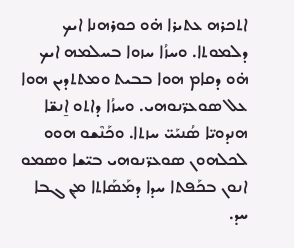ܐܬܟܪܗ ܥܬܝܪܐ ܗ̇ܘ ܟܘܪܗܢܐ ܐܝܟ ܕܠܡܘܬܐ. ܘܚܙܳܐ ܚܙܘܐ ܒܚܠܡܗ ܐܝܟ ܗ̇ܘ ܕܩܐܡ ܗܘܐ ܒܒܝܬ ܘܡܬܬܕܝܢ ܗܘܐ ܥܠ ܣܘܥܪ̈ܢܘܗܝ. ܘܚܙܳܐ ܕܐܬܘ ܐ̱ܢܫ̈ܐ ܗܢܕܘܝ̈ܐ ܣܳܢܝܰܝ̈ ܚܙܬܐ. ܘܟܰܢܶܫܘ ܗܘܘ ܠܟܠܗܘܢ ܣܘܥܪ̈ܢܘܗܝ ܒܝ̈ܫܐ ܘܣܡܘ ܐܢܘܢ ܒܟܰܦܬܐ ܚܕܐ ܕܡܰܣܰܐܬܐ ܡ݂ܢ ܓܒܐ ܚܕ.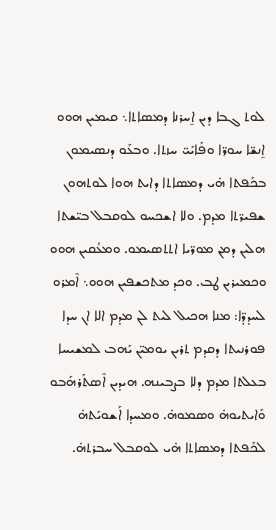ܠܘܬ ܓܒܐ ܕܝܢ ܐ̱ܚܪܢܐ ܕܡܣܐܬܐ܆ ܩܝܡܝܢ ܗܘܘ ܐ̱ܢܫ̈ܐ ܚܘܪ̈ܐ ܘܦܰܐܝܰܝ̈ ܚܙܬܐ. ܘܒܥܰܘ ܕܢܣܝܡܘܢ ܒܟܰܦܬܐ ܗ̇ܝ ܕܡܣܐܬܐ ܕܐܝܬ ܗܘܐ ܠܘܬܗܘܢ ܫܦܝܪ̈ܬܐ ܡܕܡ. ܘܠܐ ܐܫܟܚܘ ܠܘܩܒܠ ܒܝ̈ܫܬܐ ܗܠܝܢ ܕܡ݂ܢ ܡܘܪ̈ܝܐ ܐܬܬܣܝܡܘ. ܘܡܥܳܩܝܢ ܗܘܘ ܘܟܡܝܪܝܢ ܛܒ. ܘܟܕ ܡܬܟܫܦܝܢ ܗܘܘ܆ ܐܶܡܪܘ ܠܚܕܕ̈ܐ: ܡܢܐ ܗܟܝܠ ܠܝܬ ܠܢ ܡܕܡ ܐܠܐ ܐܢ ܚܕܐ ܦܘܪܢܝܬܐ ܕܩܕܡ ܬܪܝܢ ܝܘܡܝ̈ܢ ܝܰܗܒ ܠܡܫܝܚܐ ܒܥܠܬܐ ܡܕܡ ܕܠܐ ܒܨܒܝܢܗ. ܗܝܕܝܢ ܐܶܣܬܰܪܗܰܒܘ ܘܰܐܝܬܝܘܗ̇ ܘܣܡܘܗ̇. ܘܡܚܕܐ ܐܰܫܘܝܰܬܗ̇ ܠܟܰܦܬܐ ܕܡܣܐܬܐ ܗ̇ܝ ܠܘܩܒܠ ܚܒܪܬܗ̇.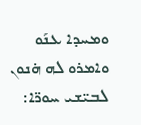ܘܡܚܕܐ ܥܢܰܘ ܘܐܡܪܘ ܠܗ ܗ̇ܢܘܢ ܠܒܝ̈ܫܝ ܚܘܪ̈ܐ: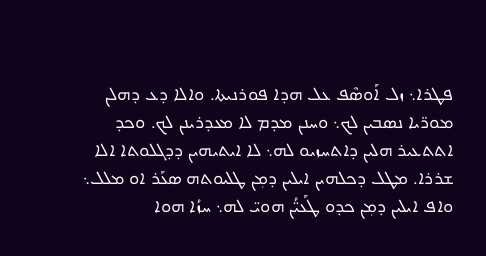ܦܛܪܐ܆ ܙܠ ܐܰܘܣܶܦ ܥܠ ܗܕܐ ܦܘܪܢܝܬܐ. ܘܐܠܐ ܕܥ ܕܗܠܢ ܡܘܪ̈ܝܐ ܢܣܒܝܢ ܠܟ܆ ܘܚܢܢ ܡܕܡ ܠܐ ܡܥܕܪܝܢܢ ܠܟ. ܘܟܕ ܐܬܬܥܝܪ ܗܠܝܢ ܕܐܬܚܙܝܘ ܠܗ܆ ܠܐ ܐܝܬܝܗܝܢ ܕܕܓܠܘܬܐ ܐܠܐ ܫܪܪܐ. ܡܛܠ ܕܟܠܗܝܢ ܐܝܠܝܢ ܕܡ݂ܢ ܛܠܝܘܬܗ ܣܥܰܪ ܐܘ ܡܠܠ܆ ܘܐܦ ܐܝܠܝܢ ܕܡ݂ܢ ܟܕܘ ܛܰܥܝ̈ܳܢ ܗܘܝ̈ ܠܗ܆ ܚܙܳܐ ܗܘܐ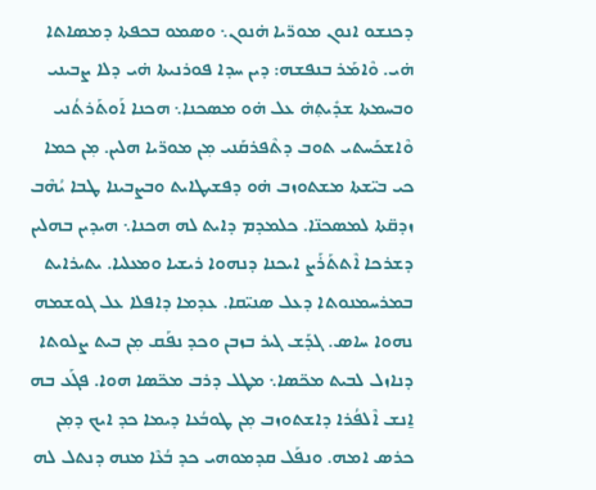ܕܟܢܫܘ ܐܢܘܢ ܡܘܪ̈ܝܐ ܗ̇ܢܘܢ܆ ܘܣܡܘ ܒܟܦܬܐ ܕܡܣܐܬܐ ܗ̇ܝ. ܘܶܐܡܰܪ ܒܢܦܫܗ: ܕܝܢ ܚܕܐ ܦܘܪܢܝܬܐ ܗ̇ܝ ܕܠܐ ܨܒܝܢܝ ܘܒܚܡܬܐ ܫܕܺܝܬ݂ܗ̇ ܥܠ ܗ̇ܘ ܡܣܟܢܐ܆ ܗܟܢܐ ܐܰܘܬܰܪܬܳܢܝ ܘܶܐܫܟܰܚܬܝ ܬܘܒ ܕܬܶܦܪܩܰܢܝ ܡ݂ܢ ܡܘܪ̈ܝܐ ܗܠܝܢ. ܡ݂ܢ ܟܡܐ ܟܝ ܒܝ̈ܫܬܐ ܡܫܬܘܙܒ ܗ̇ܘ ܕܦܫܝܛܐܝܬ ܘܒܨܒܝܢܐ ܛܒܐ ܝܳܗܶܒ ܙܕܩ̈ܬܐ ܠܡܣܟܢ̈ܐ. ܟܠܡܕܡ ܕܐܝܬ ܠܗ ܗܟܢܐ܆ ܗܝܕܝܢ ܒܗܠܝܢ ܕܫܪܟܐ ܐܶܬܬܰܪܰܨ ܐܝܟܢܐ ܕܢܗܘܐ ܪܝܫܝܐ ܘܡܥܠܝܐ. ܝܬܝܪܐܝܬ ܒܡܪܚܡܢܘܬܐ ܕܥܠ ܣܢܝ̈ܩܐ. ܥܕܡܐ ܕܐܦܠܐ ܥܠ ܓܘܫܡܗ ܢܗܘܐ ܚܐܣ. ܓܕܰܫ ܓܝܪ ܒܙܒܢ ܘܟܕ ܢܦܰܩ ܡ݂ܢ ܒܝܬ ܨܠܘܬܐ ܕܢܐܙܠ ܠܒܝܬ ܡܟ̈ܣܐ܆ ܡܛܠ ܕܪܒ ܡܟ̈ܣܐ ܗܘܐ. ܦܓܰܥ ܒܗ ܐ̱ܢܫ ܐܶܠܦܳܪܐ ܕܐܫܬܘܙܒ ܡ݂ܢ ܛܘܒܳܥܐ ܕܝܡܐ ܟܕ ܐܝܟ ܕܡ݂ܢ ܟܪܣ ܐܡܗ. ܘܢܦܰܠ ܩܕܡܘܗܝ ܟܕ ܒܳܥܶܐ ܡܢܗ ܕܢܬܠ ܠܗ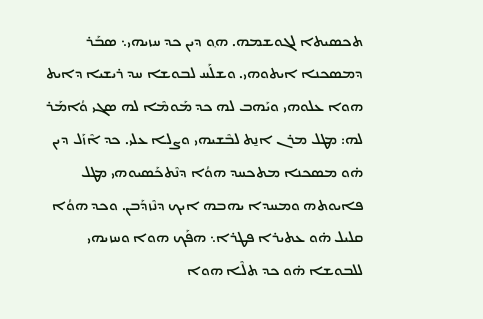ܬܟܣܝܬܐ ܠܓܘܫܡܗ. ܗ݂ܘ ܕܝܢ ܟܕ ܚܙܝܗܝ܆ ܣܒܰܪ ܕܡܣܟܢܐ ܐܝܬܘܗܝ. ܘܫܠܰܚ ܠܒܘܫܐ ܚܕ ܪܝܫܝܐ ܕܐܝܬ ܗܘܐ ܥܠܘܗܝ ܘܝܰܗܒ ܠܗ ܟܕ ܡܰܘܡܶܐ ܠܗ ܣܓܝ ܘܳܐܡܰܪ ܠܗ: ܡܛܠ ܡܪܢ ܐܢ̱ܬ ܠܒܶܫܝܗܝ ܘܨܠܐ ܥܠܝ. ܟܕ ܐܶܙܰܠ ܕܝܢ ܗ̇ܘ ܡܣܟܢܐ ܡܬܟܚܕ ܗܘܳܐ ܕܢܶܬܟܰܣܝܘܗܝ ܡܛܠ ܦܐܝܘܬܗ ܘܡܚܕܐ ܝܗܒܗ ܐܝܟ ܕܢܶܙܕܰܒܢ. ܘܟܕ ܗܘܳܐ ܩܠܝܠ ܗ̇ܘ ܥܬܝܪܐ ܦܛܪܐ܆ ܗܦܰܟ ܗܘܐ ܘܚܙܝܗܝ ܠܠܒܘܫܐ ܗ̇ܘ ܟܕ ܬܠܶܐ ܗܘܐ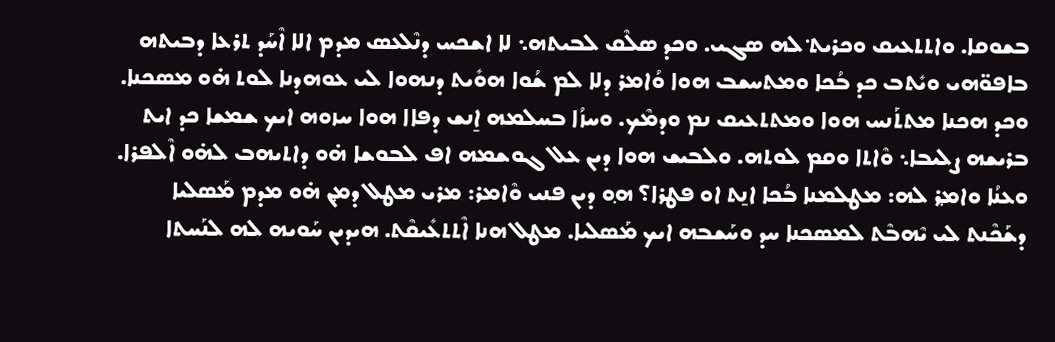ܒܫܘܩܐ. ܘܐܬܬܥܝܩ ܘܟܪܝܬ݀ ܠܗ ܣܓܝ. ܘܟܕ ܣܠܶܩ ܠܒܝܬܗ܆ ܠܐ ܐܫܟܚ ܕܢܶܠܥܣ ܡܕܡ ܐܠܐ ܐܶܚܰܕ ܬܪܥܐ ܕܒܝܬܗ ܒܐܦܘ̈ܗܝ ܘܝܺܬܒ ܟܕ ܒܳܟܐ ܘܡܬܚܫܒ ܗܘܐ ܘܳܐܡܪ ܕܠܐ ܠܡ ܫܳܘܐ ܗܘܺܝܬ ܕܢܗܘܐ ܠܝ ܥܘܗܕܢܐ ܠܘܬ ܗ̇ܘ ܡܣܟܢܐ. ܘܟܕ ܗܟܢܐ ܡܬܬܰܢܚ ܗܘܐ ܘܡܬܬܥܝܩ ܢܡ ܘܕܡܶܟ. ܘܚܙܳܐ ܒܚܠܡܗ ܐ̱ܢܫ ܕܦܐܐ ܗܘܐ ܚܙܘܗ ܐܝܟ ܫܡܫܐ ܟܕ ܐܝܬ ܒܪܝܫܗ ܨܠܝܒܐ܆ ܘܶܐܬܐ ܘܩܡ ܠܘܬܗ. ܘܠܒܝܫ ܗܘܐ ܕܝܢ ܥܠ ܓܘܫܡܗ ܐܦ ܠܒܘܫܐ ܗ̇ܘ ܕܐܬܝܗܒ ܠܗ̇ܘ ܐܶܠܦܪܐ. ܘܥܢܳܐ ܘܐܡ݂ܪ ܠܗ: ܡܛܠܡܢܐ ܒܳܟܐ ܐܢ̱ܬ ܐܘ ܦܛܪܐ؟ ܗ݂ܘ ܕܝܢ ܦܢܝ ܘܶܐܡܪ: ܡܪܝ ܡܛܠ ܕܡ݂ܢ ܗ̇ܘ ܡܕܡ ܡܰܣܠܝܐ ܕܫܰܟܶܢܬ ܠܝ ܝܶܗܒܶܬ ܠܡܣܟܢܐ ܚܕ ܘܚܰܫܒܗ ܐܝܟ ܡܰܣܠܝܐ. ܡܛܠ ܗܢܐ ܐܶܬܬܥܺܝܩܶܬ. ܗܝܕܝܢ ܚܰܘܝܗ ܠܗ ܠܢܰܚܬܐ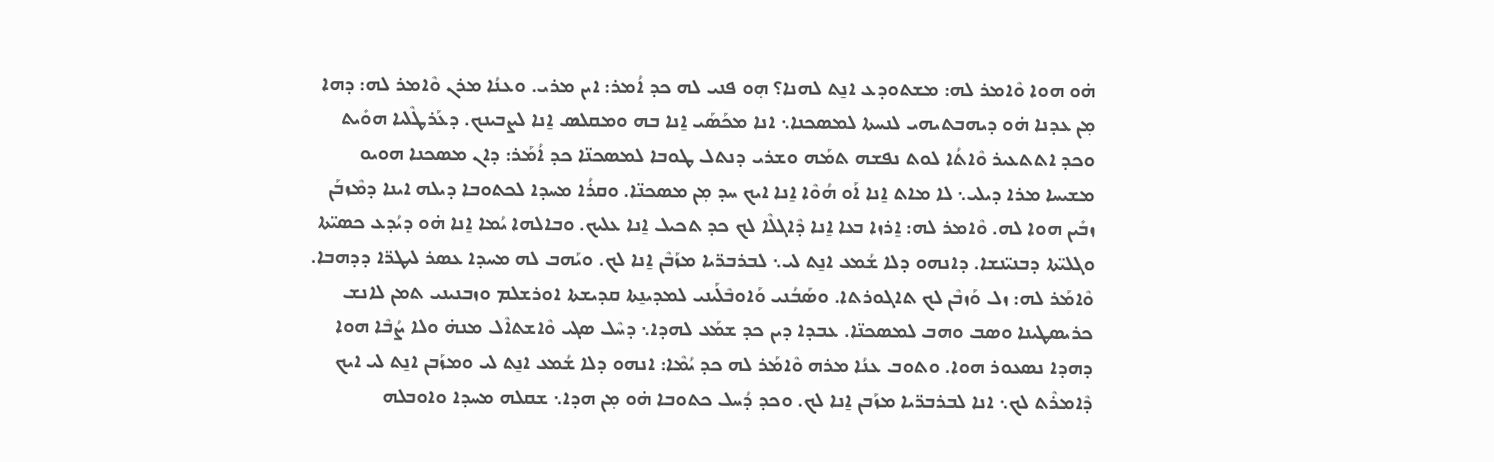ܗ̇ܘ ܗܘܐ ܘܶܐܡܪ ܠܗ: ܡܫܬܘܕܥ ܐܢ̱ܬ ܠܗܢܐ؟ ܗ݂ܘ ܦܢܝ ܠܗ ܟܕ ܐܳܡܪ: ܐܝܢ ܡܪܝ. ܘܥܢܳܐ ܡܪܢ ܘܶܐܡܪ ܠܗ: ܕܗܐ ܡ݂ܢ ܥܕܢܐ ܗ̇ܘ ܕܝܗܒܬܝܗܝ ܠܢܚܬܐ ܠܡܣܟܢܐ܆ ܐܢܐ ܡܟܰܣܰܝ ܐ̱ܢܐ ܒܗ ܘܡܩܠܣ ܐ̱ܢܐ ܠܨܒܝܢܟ. ܕܥܰܪܛܶܠܝܐ ܗܘܺܝܬ ܘܟܕ ܐܬܬܥܝܪ ܘܶܐܬܳܐ ܠܘܬ ܢܦܫܗ ܬܡܰܗ ܘܫܪܝ ܕܢܬܠ ܛܘܒܐ ܠܡܣܟܢ̈ܐ ܟܕ ܐܳܡܰܪ: ܕܐܢ ܡܣܟܢܐ ܗܘܝܘ ܡܫܝܚܐ ܡܪܐ ܕܝܠܝ܆ ܠܐ ܡܐܬ ܐ̱ܢܐ ܐܰܘ ܗܳܘܶܐ ܐ̱ܢܐ ܐܝܟ ܚܕ ܡ݂ܢ ܡܣܟܢ̈ܐ. ܘܩܪܳܐ ܡܚܕܐ ܠܟܬܘܒܐ ܕܝܠܗ ܐܝܢܐ ܕܡܶܙܒܰܢ ܙܒܺܝܢ ܗܘܐ ܠܗ. ܘܶܐܡܪ ܠܗ: ܐ̱ܪܙܐ ܒܥܐ ܐ̱ܢܐ ܕܶܐܓܠܶܐ ܠܟ ܟܕ ܬܟܝܠ ܐ̱ܢܐ ܥܠܝܟ. ܘܒܐܠܗܐ ܝܳܡܐ ܐ̱ܢܐ ܗ̇ܘ ܕܝܳܕܥ ܟܣܝ̈ܬܐ ܘܓܠܝ̈ܬܐ ܕܒܢܝ̈ܢܫܐ. ܕܐܢܗܘ ܕܠܐ ܫܳܡܥ ܐܢ̱ܬ ܠܝ܆ ܠܒܪܒܪ̈ܝܐ ܡܙܰܒܶܢ ܐ̱ܢܐ ܠܟ. ܘܝܰܗܒ ܠܗ ܡܚܕܐ ܥܣܪ ܠܝܛܪ̈ܐ ܕܕܗܒܐ. ܘܶܐܡܰܪ ܠܗ: ܙܠ ܘܰܙܒܶܢ ܠܟ ܬܐܓܘܪܬܐ. ܘܣܰܒܳܢܝ ܘܰܐܘܒܶܠܰܝܢܝ ܠܡܕܝܢ̱ܬܐ ܩܕܝܫܬܐ ܐܘܪܫܠܡ ܘܙܒܢܝܢܝ ܬܡܢ ܠܐܢܫ ܟܪܝܣܛܝܢܐ ܘܣܒ ܘܗܒ ܠܡܣܟܢ̈ܐ. ܥܒܕܐ ܕܝܢ ܟܕ ܫܡܰܥ ܠܗܕܐ܆ ܕܚܶܠ ܣܓܝ ܘܶܐܫܬܐܶܠ ܡܢܗ̇ ܘܠܐ ܨܳܒܶܐ ܗܘܐ ܕܗܕܐ ܢܣܥܘܪ ܗܘܐ. ܘܬܘܒ ܥܢܳܐ ܡܪܗ ܘܶܐܡܰܪ ܠܗ ܟܕ ܝܳܡܶܐ: ܐܢܗܘ ܕܠܐ ܫܳܡܥ ܐܢ̱ܬ ܠܝ ܘܡܙܰܒܢ ܐܢ̱ܬ ܠܝ ܐܝܟ ܕܶܐܡܪܶܬ ܠܟ܆ ܐܢܐ ܠܒܪܒܪ̈ܝܐ ܡܙܰܒܢ ܐ̱ܢܐ ܠܟ. ܘܟܕ ܕܳܚܠ ܟܬܘܒܐ ܗ̇ܘ ܡ݂ܢ ܗܕܐ܆ ܫܩܠܗ ܡܚܕܐ ܘܐܘܒܠܗ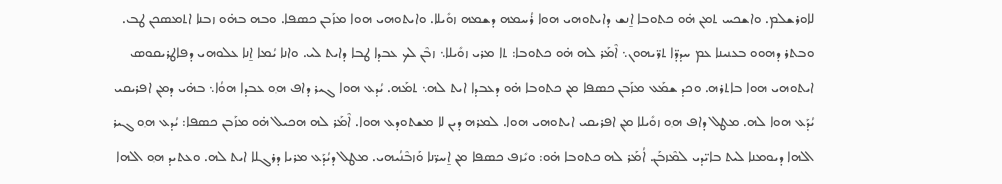ܠܐܘܪܫܠܡ. ܘܐܫܟܚ ܬܡܢ ܗ̇ܘ ܟܬܘܒܐ ܐ̱ܢܫ ܕܐܝܬܘܗܝ ܗܘܐ ܪܳܚܡܗ ܕܫܡܗ ܙܘܺܝܠܐ. ܘܐܝܬܘܗܝ ܗܘܐ ܡܙܰܒܢ ܟܣܦܐ. ܘܒܗ ܒܗ̇ܘ ܙܒܢܐ ܐܬܡܣܟܢ ܛܒ. ܘܒܬܪ ܕܗܘܘ ܒܥܢܝܢܐ ܥܡ ܚܕܕ̈ܐ ܬܪ̈ܝܗܘܢ܆ ܐܶܡܰܪ ܠܗ ܗ̇ܘ ܟܬܘܒܐ: ܬܐ ܡܪܝ ܙܘܺܝܠܐ܆ ܙܒܶܢ ܠܟ ܥܒܕܐ ܛܒܐ ܕܐܝܬ ܠܝ. ܘܐܢܐ ܝܳܡܐ ܐ̱ܢܐ ܥܠܘܗܝ ܕܦܐܛܪܝܩܘܣ ܐܝܬܘܗܝ ܗܘܐ ܒܐܬܪܗ. ܘܟܕ ܫܡܰܥ ܡܙܰܒܢ ܟܣܦܐ ܡ݂ܢ ܟܬܘܒܐ ܗ̇ܘ ܕܥܒܕܐ ܐܝܬ ܠܗ܆ ܬܡܰܗ. ܝܳܕܥ ܗܘܐ ܓܝܪ ܕܐܦ ܗ݂ܘ ܥܒܕܐ ܗܘܳܐ܆ ܒܗ̇ܝ ܕܡ݂ܢ ܐܦܪܝܩܝ ܝܳܕܰܥ ܗܘܐ ܠܗ. ܡܛܠ ܕܐܦ ܗ݂ܘ ܙܘܺܝܠܐ ܡ݂ܢ ܐܦܪܝܩܝ ܐܝܬܘܗܝ ܗܘܐ. ܠܡܪܗ ܕܝܢ ܠܐ ܡܫܬܘܕܥ ܗܘܐ. ܐܶܡܰܪ ܠܗ ܗܟܝܠ ܗ̇ܘ ܡܙܰܒܢ ܟܣܦܐ: ܝܳܕܥ ܗ݂ܘ ܓܝܪ ܐܠܗܐ ܕܝܘܡܢܐ ܠܝܬ ܒܐܝ̈ܕܝ ܠܡܶܙܒܰܢ. ܐܳܡܰܪ ܠܗ ܟܬܘܒܐ ܗ̇ܘ: ܘܝܺܙܦ ܟܣܦܐ ܡ݂ܢ ܐ̱ܚܪ̈ܢܐ ܘܰܙܒܶܢܳܝܗܝ. ܡܛܠ ܕܝܳܕܰܥ ܡܪܝܐ ܕܪܓܠܐ ܐܝܬ ܠܗ. ܘܥܬܝܕ ܗ݂ܘ ܐܠܗܐ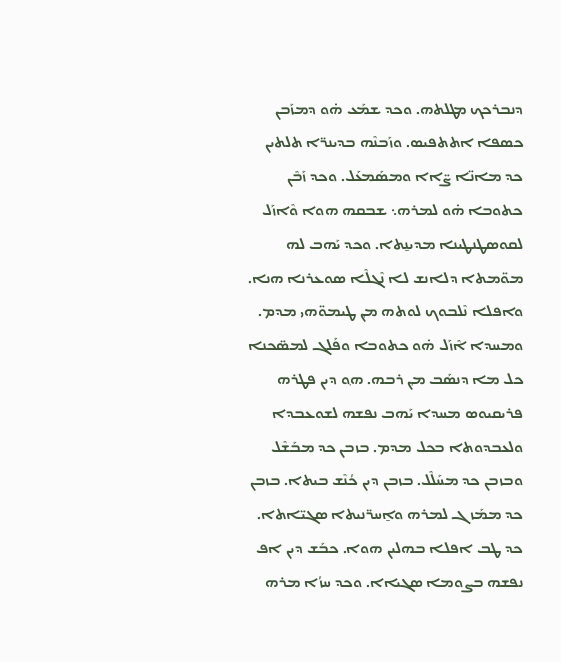ܕܢܒܪܟܟ ܡܛܠܬܗ. ܘܟܕ ܫܡܰܥ ܗ̇ܘ ܕܡܙܰܒܢ ܟܣܦܐ ܐܬܬܦܝܣ. ܘܙܰܒܢܶܗ ܒܕܝܢܪ̈ܐ ܬܠܬܝܢ ܟܕ ܡܐܢ̈ܐ ܨ̈ܐܐ ܘܡܣܰܡܥܰܠ. ܘܟܕ ܙܰܒܶܢ ܟܬܘܒܐ ܗ̇ܘ ܠܡܪܗ܆ ܫܒܩܗ ܗܘܐ ܘܶܐܙܰܠ ܠܩܘܣܛܢܛܝܢܐ ܡܕܝܢ̱ܬܐ. ܘܟܕ ܝܰܗܒ ܠܗ ܡܘ̈ܡܬܐ ܕܠܐܢܫ ܠܐ ܢܶܓܠܶܐ ܣܘܥܪܢܐ ܗܢܐ. ܘܐܦܠܐ ܢܶܠܒܘܟ ܠܘܬܗ ܡ݂ܢ ܛܝܡܘ̈ܗܝ ܡܕܡ. ܘܡܚܕܐ ܐܶܙܰܠ ܗ̇ܘ ܟܬܘܒܐ ܘܦܰܠܓ ܠܡܣ̈ܟܢܐ ܟܠ ܡܐ ܕܢܣܰܒ ܡ݂ܢ ܪܒܗ. ܗ݂ܘ ܕܝܢ ܦܛܪܗ ܦܪܝܩܝܘܣ ܡܚܕܐ ܝܰܗܒ ܢܦܫܗ ܠܫܘܥܒܕܐ ܘܠܥܒܕܘܬܐ ܒܟܠ ܡܕܡ. ܒܙܒܢ ܟܕ ܡܒܰܫܶܠ ܘܒܙܒܢ ܟܕ ܡܚܰܠܶܠ. ܒܙܒܢ ܕܝܢ ܟܳܢܶܫ ܒܝܬܐ. ܒܙܒܢ ܟܕ ܡܡܰܙܓ ܠܡܪܗ ܘܐ̱ܚܪ̈ܢܝܬܐ ܣܓܝ̈ܐܬܐ. ܟܕ ܛܒ ܐܦܠܐ ܒܗܠܝܢ ܗܘܐ. ܟܒܰܫ ܕܝܢ ܐܦ ܢܦܫܗ ܒܨܘܡܐ ܣܓܝܐܐ. ܘܟܕ ܚܙܳܐ ܡܪܗ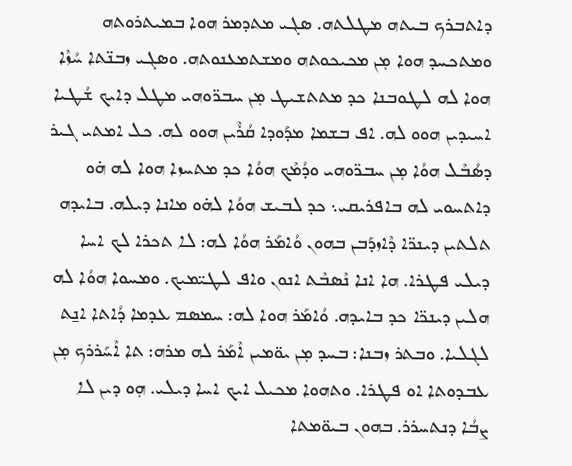ܕܐܬܒܪܟ ܒܝܬܗ ܡܛܠܬܗ. ܣܓܝ ܡܬܕܡܪ ܗܘܐ ܒܡܝܬܪܘܬܗ ܘܡܬܟܚܕ ܗܘܐ ܡ݂ܢ ܡܟܝܟܘܬܗ ܘܡܫܬܡܥܢܘܬܗ. ܘܣܓܝ ܙܒܢ̈ܬܐ ܚܳܙܶܐ ܗܘܐ ܠܗ ܠܛܘܒܢܐ ܟܕ ܡܬܬܫܝܛ ܡ݂ܢ ܚܒܪ̈ܘܗܝ ܡܛܠ ܕܐܝܟ ܫܳܛܝܐ ܐܚܝܕܝܢ ܗܘܘ ܠܗ. ܐܦ ܒܫܡܐ ܡܕܰܘܕܐ ܩܳܪܶܝܢ ܗܘܘ ܠܗ. ܟܠ ܐܡܬܝ ܓܝܪ ܕܣܳܒܶܠ ܗܘܳܐ ܡ݂ܢ ܚܒܪ̈ܘܗܝ ܘܕܳܡܶܟ ܗܘܳܐ ܟܕ ܡܬܚܙܐ ܗܘܐ ܠܗ ܗ̇ܘ ܕܐܬܚܘܝ ܠܗ ܒܐܦܪܝܩܝ܆ ܟܕ ܠܒܝܫ ܗܘܳܐ ܠܗ̇ܘ ܡܐܢܐ ܕܝܠܗ. ܒܐܝܕܗ ܬܠܬܝܢ ܕܝܢܪ̈ܐ ܕܶܐܙܕܰܒܢ ܒܗܘܢ ܘܳܐܡܰܪ ܗܘܳܐ ܠܗ: ܠܐ ܬܟܪܐ ܠܟ ܐܚܐ ܕܝܠܝ ܦܛܪܐ. ܗܐ ܐܢܐ ܢܶܣܒܶܬ ܐܢܘܢ ܘܐܦ ܠܛܝ̈ܡܝܟ. ܘܡܚܘܐ ܗܘܳܐ ܠܗ ܗܠܝܢ ܕܝܢܪ̈ܐ ܟܕ ܒܐܝܕܗ. ܘܳܐܡܰܪ ܗܘܐ ܠܗ: ܚܡܣܡ ܥܕܡܐ ܕܳܐܬܐ ܐܢ̱ܬ ܠܓܠܝܐ. ܘܒܬܪ ܙܒܢܐ: ܒܚܕ ܡ݂ܢ ܝܘ̈ܡܝܢ ܐܶܡܰܪ ܠܗ ܡܪܗ: ܬܐ ܐܶܚܰܪܪܟ ܡ݂ܢ ܥܒܕܘܬܐ ܐܘ ܦܛܪܐ. ܘܬܗܘܐ ܡܟܝܠ ܐܝܟ ܐܚܐ ܕܝܠܝ. ܗ݂ܘ ܕܝܢ ܠܐ ܨܒܳܐ ܕܢܬܚܪܪ. ܒܗܘܢ ܒܝܘ̈ܡܬܐ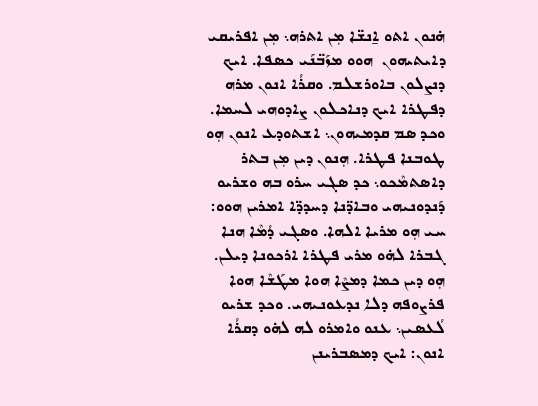ܗ̇ܢܘܢ ܐܬܘ ܐ̱ܢܫ̈ܐ ܡ݂ܢ ܐܬܪܗ܆ ܡ݂ܢ ܐܦܪܝܩܝ ܕܐܝܬܝܗܘܢ  ܗܘܘ ܡܙܰܒ̈ܢܰܝ ܟܣܦܐ. ܐܝܟ ܕܢܨܠܘܢ ܒܐܘܪܫܠܡ. ܘܩܪܳܐ ܐܢܘܢ ܡܪܗ ܕܦܛܪܐ ܐܝܟ ܕܢܐܟܠܘܢ ܨܐܕܘܗܝ ܠܚܡܐ. ܘܟܕ ܣܡ ܩܕܡܝܗܘܢ܆ ܐܫܬܘܕܥ ܐܢܘܢ ܗ݂ܘ ܛܘܒܢܐ ܦܛܪܐ. ܗ݂ܢܘܢ ܕܝܢ ܡ݂ܢ ܒܬܪ ܕܐܣܬܡܶܟܘ܆ ܟܕ ܣܓܝ ܚܪܘ ܒܗ ܘܫܪܝܘ ܕܰܢܕܘܢܝܗܝ ܘܒܐܕ̈ܢܐ ܕܚܕܕ̈ܐ ܐܡܪܝܢ ܗܘܘ: ܚܝ ܗ݂ܘ ܡܪܝܐ ܐܠܗܐ. ܘܣܓܝ ܕܳܡܶܐ ܗܢܐ ܓܒܪܐ ܠܗ̇ܘ ܡܪܝ ܦܛܪܐ ܐܪܟܘܢܐ ܕܝܠܢ. ܗ݂ܘ ܕܝܢ ܟܡܐ ܕܡܨܶܐ ܗܘܐ ܡܛܰܫܶܐ ܗܘܐ ܦܪܨܘܦܗ ܕܠܐ ܢܕܥܘܢܝܗܝ. ܘܟܕ ܫܪܝܘ ܠܳܥܣܝܢ܆ ܥܢܘ ܘܐܡܪܘ ܠܗ ܠܗ̇ܘ ܕܩܪܳܐ ܐܢܘܢ: ܐܝܟ ܕܡܣܒܪܝܢܢ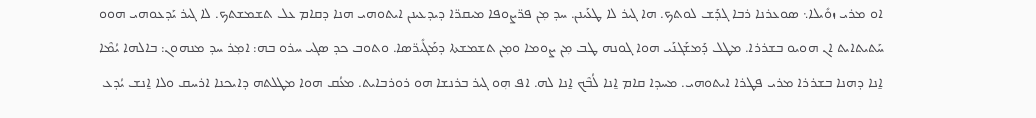ܐܘ ܡܪܝ ܙܘܺܝܠܐ܆ ܣܘܥܪܢܐ ܪܒܐ ܓܕܰܫ ܠܘܬܟ. ܗܐ ܓܝܪ ܠܐ ܛܥܰܝܢܢ. ܚܕ ܡ݂ܢ ܦܪ̈ܨܘܦܐ ܡܝܩܪ̈ܐ ܕܝܕܥܝܢܢ ܐܝܬܘܗܝ ܗܢܐ ܕܩܐܡ ܥܠ ܬܫܡܫܬܟ. ܠܐ ܓܝܪ ܝܰܕܥܘܗܝ ܗܘܘ ܚܰܬܝܬܐܝܬ ܐܢ ܗܘܝܘ ܒܫܪܪܐ. ܡܛܠ ܕܰܡܫܰܓܢܰܝ ܗܘܐ ܓܘܢܗ ܛܒ ܡ݂ܢ ܨܘܡܐ ܘܡ݂ܢ ܬܫܡܫܬܐ ܕܡܰܓܺܝܪ̈ܣܐ. ܘܬܘܒ ܟܕ ܣܓܝ ܚܪܘ ܒܗ: ܐܡ݂ܪ ܚܕ ܡܢܗܘܢ: ܒܐܠܗܐ ܝܳܡܶܐ ܐ̱ܢܐ ܕܗܢܐ ܒܫܪܪܐ ܡܪܝ ܦܛܪܐ ܐܝܬܘܗܝ. ܡܚܕܐ ܩܐܡ ܐ̱ܢܐ ܠܳܒܶܟ ܐ̱ܢܐ ܠܗ. ܐܦ ܗ݂ܘ ܓܝܪ ܒܪܢܫܐ ܗܘ ܪܘܪܒܐܝܬ. ܡܥܳܩ ܗܘܐ ܡܛܠܬܗ ܕܐܝܟܢܐ ܐܪܚܩ ܘܠܐ ܐ̱ܢܫ ܝܳܕܥ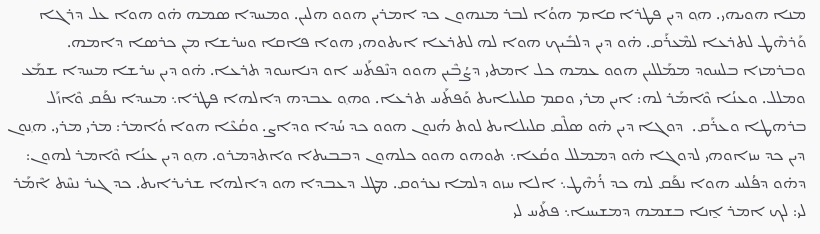ܡܢܐ ܗܘܝܗܝ. ܗ݂ܘ ܕܝܢ ܦܛܪܐ ܩܐܡ ܗܘܳܐ ܠܒܪ ܡܢܗܘܢ ܟܕ ܐܡܪܝܢ ܗܘܘ ܗܠܝܢ. ܘܡܚܕܐ ܣܡܗ ܗ̇ܘ ܗܘܐ ܥܠ ܕܪܓܐ ܘܰܪܗܶܛ ܠܬܪܥܐ ܠܡܶܥܪܰܩ. ܗ̇ܘ ܕܝܢ ܕܠܒܺܝܟ ܗܘܐ ܠܗ ܠܬܪܥܐ ܐܝܬܘܗܝ ܗܘܐ ܦܐܩܐ ܘܚܪܫܐ ܡ݂ܢ ܟܪܣܐ ܕܐܡܗ. ܘܒܪܡܙܐ ܒܠܚܘܕ ܡܡܰܠܠܝܢ ܗܘܘ ܥܡܗ ܟܠ ܐܡܬܝ ܕܨܳܒܶܝܢ ܗܘܘ ܕܢܶܦܬܰܚ ܐܘ ܕܢܐܚܘܕ ܬܪܥܐ. ܗ̇ܘ ܕܝܢ ܚܪܫܐ ܡܚܕܐ ܫܡܰܥ ܘܡܠܠ. ܘܥܢܳܐ ܘܶܐܡܰܪ ܠܗ: ܐܝܢ ܡܪܝ ܘܩܡ ܩܠܝܠܐܝܬ ܘܰܦܬܰܚ ܬܪܥܐ. ܘܗ݂ܘ ܥܒܕܗ ܕܐܠܗܐ ܦܛܪܐ܆ ܡܚܕܐ ܢܦܰܩ ܘܶܐܙܰܠ ܒܪܗܛܐ ܘܥܪܰܩ.  ܕܘܓܐ ܕܝܢ ܗ̇ܘ ܣܠܶܩ ܩܠܝܠܐܝܬ ܠܘܬ ܗܳܢܘܢ ܗܘܘ ܟܕ ܚܳܕܐ ܘܕܐܨ. ܘܩܳܥܶܐ ܗܘܐ ܘܳܐܡܪ: ܡܪܝ ܡܪܝ. ܗ݂ܢܘܢ ܕܝܢ ܟܕ ܚܙܐܘܗܝ ܠܕܘܓܐ ܗ̇ܘ ܕܡܡܠܠ ܘܩܳܥܐ܆ ܬܘܗܘ ܗܘܘ ܟܠܗܘܢ ܕܒܒܝܬܐ ܘܐܬܕܡܪܘ. ܗ݂ܘ ܕܝܢ ܥܢܳܐ ܘܶܐܡܪ ܠܗܘܢ: ܕܗ̇ܘ ܕܦܳܠܚ ܗܘܐ ܢܦܰܩ ܠܗ ܟܕ ܪܳܗܶܛ܆ ܐܠܐ ܚܙܘ ܕܠܡܐ ܢܥܪܘܩ. ܡܛܠ ܕܥܒܕܐ ܗܘ ܕܐܠܗܐ ܫܪܝܪܐܝܬ. ܟܕ ܓܝܪ ܢܚܶܬ ܐܶܡܰܪ ܠܝ: ܠܟ ܐܡܪ ܐ̱ܢܐ ܒܫܡܗ ܕܡܫܝܚܐ܆ ܦܬܰܚ ܠܝ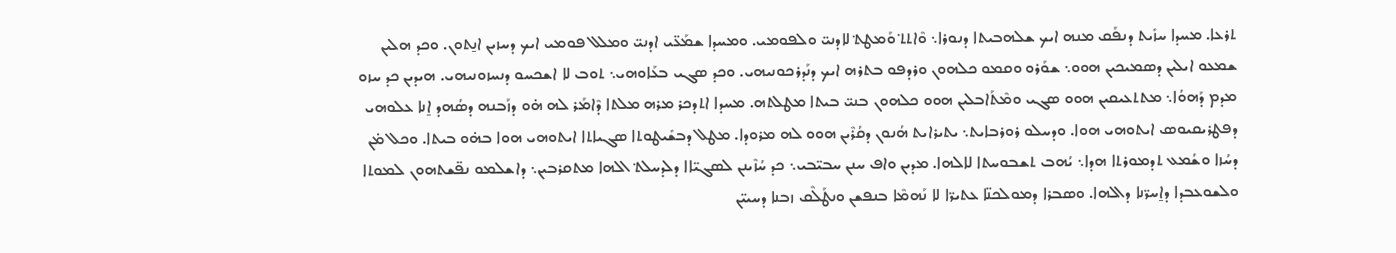ܬܪܥܐ. ܡܚܕܐ ܚܙܺܝܬ ܕܢܦܰܩ ܡܢܗ ܐܝܟ ܫܠܗܒܝܬܐ ܕܢܘܪܐ܆ ܘܶܐܬܬ݀ ܘܰܡܛܬ݀ ܠܐܕܢܝ̈ ܘܠܦܘܡܝ. ܘܡܚܕܐ ܫܡܰܥ̈ܝ ܐܕܢܝ̈ ܘܡܠܠ ܦܘܡܝ ܐܝܟ ܕܚܙܝܢ ܐܢ̱ܬܘܢ. ܘܟܕ ܗܠܝܢ ܫܡܥܘ ܐܝܠܝܢ ܕܣܡܝܟܝܢ ܗܘܘ܆ ܫܘܰܪܘ ܘܩܡܘ ܟܠܗܘܢ ܘܪܕܦܘ ܒܬܪܗ ܐܝܟ ܕܢܰܕܪܟܘܢܝܗܝ. ܘܟܕ ܣܓܝ ܒܥܰܐܘܗܝ܆ ܬܘܒ ܠܐ ܐܫܟܚܘ ܕܢܚܙܘܢܝܗܝ. ܗܝܕܝܢ ܟܕ ܚܙܘ ܡܕܡ ܕܰܗܘܳܐ܆ ܡܬܬܥܝܩܝܢ ܗܘܘ ܣܓܝ ܘܡܶܬܰܐܒܠܝܢ ܗܘܘ ܟܠܗܘܢ ܒܢܝ̈ ܒܝܬܐ ܡܛܠܬܗ. ܡܚܕܐ ܐܬܕܟܪ ܡܪܗ ܡܠܬܐ ܕܶܐܡܰܪ ܠܗ ܗ̇ܘ ܕܙܰܒܢܗ ܕܣܳܗܕ ܐ̱ܢܐ ܥܠܘܗܝ ܕܦܛܪܝܩܝܘܣ ܐܝܬܘܗܝ ܗܘܐ. ܘܕܚܠܘ ܪܘܪܒܐܝܬ܆ ܝܬܝܪܐܝܬ ܗܳܢܘܢ ܕܩܳܪܶܝܢ ܗܘܘ ܠܗ ܡܪܘܕܐ. ܡܛܠ ܕܒܫܺܝܛܘܬܐ ܣܓܝܐܬܐ ܐܝܬܘܗܝ ܗܘܐ ܒܗ̇ܘ ܒܝܬܐ. ܘܟܠ ܡ̇ܢ ܕܚܳܙܐ ܘܫܳܡܥ ܬܕܡܘܪܬܐ ܗܕܐ܆ ܝܳܗܒ ܬܫܒܘܚܬܐ ܠܐܠܗܐ. ܡܕܝܢ ܘܐܦ ܚܢܢ ܚܒܝ̈ܒܝ܆ ܟܕ ܚܳܙܶܝܢܢ ܠܣܓܝ̈ܐܐ ܕܠܕܚܠܬ݀ ܐܠܗܐ ܡܬܩܪܒܝܢ܆ ܕܐܫܠܡܘ ܢܦ̈ܫܬܗܘܢ ܠܡܘܬܐ ܘܠܫܘܥܒܕܐ ܕܐ̱ܚܪ̈ܢܐ ܕܐܠܗܐ. ܘܣܒܪܐ ܕܡܘܠܟܢ̈ܐ ܥܬܝܪ̈ܐ ܠܐ ܢܰܗܡܶܐ ܒܢܦܫܢ ܘܢܛܰܠܶܩ ܙܒܢܐ ܕܚܝܝ̈ܢ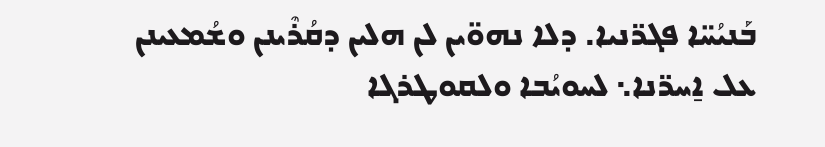ܒܰܢܝܳܚ̈ܐ ܦܓܪ̈ܢܝܐ. ܕܠܐ ܢܗܘ̈ܝܢ ܠܢ ܗܠܝܢ ܕܩܳܪܶܝܢܢ ܘܫܳܡܥܝܢܢ ܥܠ ܐ̱ܚܪ̈ܢܐ܆ ܠܚܘܝܳܒܐ ܘܠܩܘܛܪܓܐ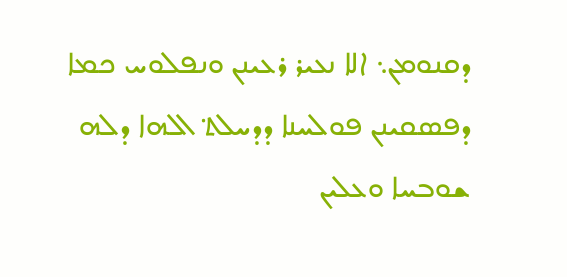ܕܩܢܘܡܢ܆ ܐܠܐ ܢܥܝܪ ܪܥܝܢܢ ܘܢܦܠܘܚ ܟܡܐ ܕܦܣܩܝܢܢ ܦܘܠܚܢܐ ܕܕܚܠܬ݀ ܐܠܗܐ ܕܠܗ ܫܘܒܚܐ ܘܥܠܝܢ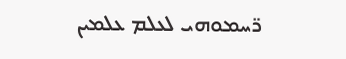ܪ̈ܚܡܘܗܝ ܠܥܠܡ ܥܠܡܝܢ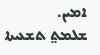ܐܡܝܢ.
ܫܠܡܬ݀ ܬܫܥܝܬܐ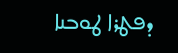ܕܦܛܪܐ ܛܘܒܢܐ